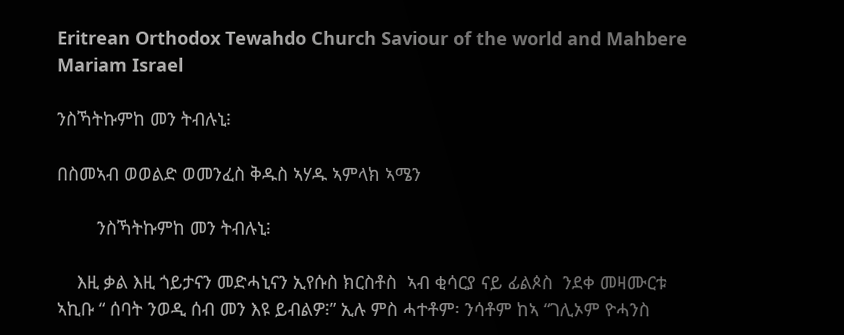Eritrean Orthodox Tewahdo Church Saviour of the world and Mahbere Mariam Israel

ንስኻትኩምከ መን ትብሉኒ፧

በስመኣብ ወወልድ ወመንፈስ ቅዱስ ኣሃዱ ኣምላክ ኣሜን

        ንስኻትኩምከ መን ትብሉኒ፧

    እዚ ቃል እዚ ጎይታናን መድሓኒናን ኢየሱስ ክርስቶስ  ኣብ ቂሳርያ ናይ ፊልጶስ  ንደቀ መዛሙርቱ ኣኪቡ “ ሰባት ንወዲ ሰብ መን እዩ ይብልዎ፧” ኢሉ ምስ ሓተቶም፡ ንሳቶም ከኣ “ገሊኦም ዮሓንስ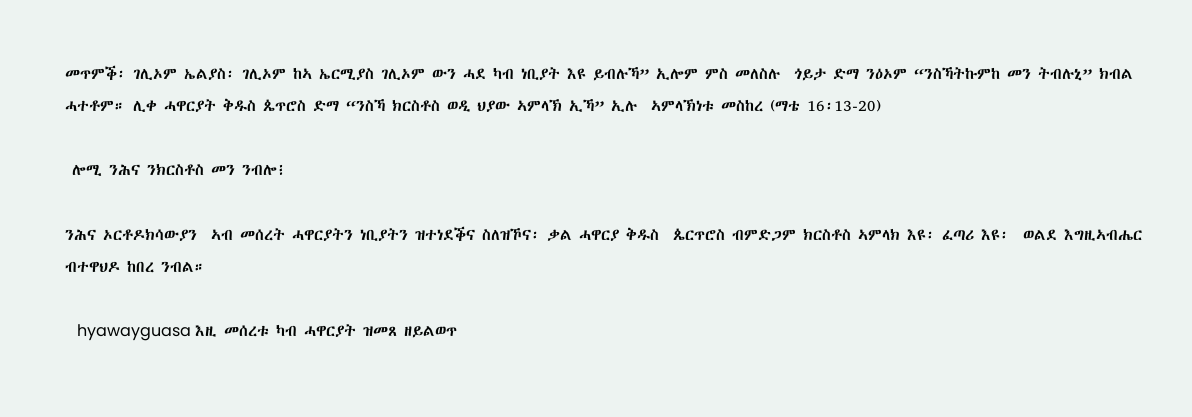መጥምቕ፡ ገሊኦም ኤልያስ፡ ገሊኦም ከኣ ኤርሚያስ ገሊኦም ውን ሓደ ካብ ነቢያት እዩ ይብሉኻ” ኢሎም ምስ መለስሉ  ጎይታ ድማ ንዕኦም “ንስኻትኩምከ መን ትብሉኒ” ክብል ሓተቶም። ሊቀ ሓዋርያት ቅዱስ ጴጥሮስ ድማ “ንስኻ ክርስቶስ ወዲ ህያው ኣምላኽ ኢኻ” ኢሉ  ኣምላኽነቱ መስከረ (ማቴ 16፡13-20)

 ሎሚ ንሕና ንክርስቶስ መን ንብሎ፧

ንሕና ኦርቶዶክሳውያን  ኣብ መሰረት ሓዋርያትን ነቢያትን ዝተነደቕና ስለዝኾና፡ ቃል ሓዋርያ ቅዱስ  ጴርጥሮስ ብምድጋም ክርስቶስ ኣምላክ እዩ፡ ፈጣሪ እዩ፡  ወልደ እግዚኣብሔር ብተዋህዶ ከበረ ንብል።

   hyawayguasa እዚ መሰረቱ ካብ ሓዋርያት ዝመጸ ዘይልወጥ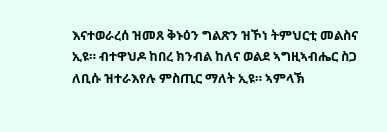እናተወራረሰ ዝመጸ ቅኑዕን ግልጽን ዝኾነ ትምህርቲ መልስና ኢዩ። ብተዋህዶ ከበረ ክንብል ከለና ወልደ ኣግዚኣብሔር ስጋ ለቢሱ ዝተራእየሉ ምስጢር ማለት ኢዩ። ኣምላኽ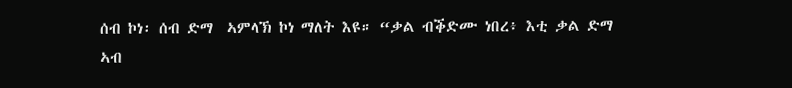ሰብ ኮነ፡ ሰብ ድማ  ኣምላኽ ኮነ ማለት እዩ። “ቃል ብቕድሙ ነበረ፥ እቲ ቃል ድማ ኣብ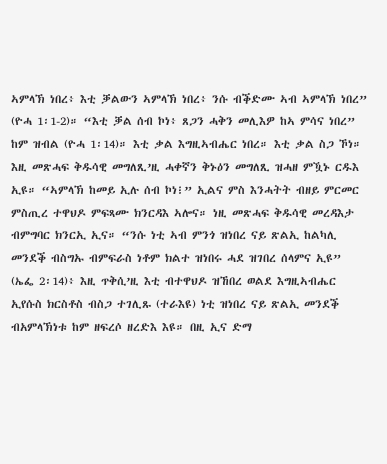ኣምላኽ ነበረ፥ እቲ ቓልውን ኣምላኽ ነበረ፥ ንሱ ብቕድሙ ኣብ ኣምላኽ ነበረ”  (ዮሓ 1፡1-2)። “እቲ ቓል ሰብ ኮነ፥ ጸጋን ሓቅን መሊእዎ ከኣ ምሳና ነበረ”  ከም ዝብል (ዮሓ 1፡14)። እቲ ቃል እግዚኣብሔር ነበረ። እቲ ቃል ስጋ ኾነ። እዚ መጽሓፍ ቅዱሳዊ መግለጺ’ዚ ሓቀኛን ቅኑዕን መግለጺ ዝሓዘ ምዃኑ ርዱእ ኢዩ። “ኣምላኽ ከመይ ኢሉ ሰብ ኮነ፧” ኢልና ምስ እንሓትት ብዘይ ምርመር ምስጢረ ተዋህዶ ምፍጻሙ ክንርዳእ ኣሎና። ነዚ መጽሓፍ ቅዱሳዊ መረዳእታ ብምግባር ክንርኢ ኢና። “ንሱ ነቲ ኣብ ምንጎ ዝነበረ ናይ ጽልኢ ከልካሊ መንደቕ ብስግኡ ብምፍራስ ነቶም ክልተ ዝነበሩ ሓደ ዝገበረ ሰላምና ኢዩ” (ኤፌ 2፡14)፥ እዚ ጥቅሲ’ዚ እቲ ብተዋህዶ ዝኸበረ ወልደ እግዚኣብሔር ኢየሱስ ክርስቶስ ብስጋ ተገሊጹ (ተራእዩ) ነቲ ዝነበረ ናይ ጽልኢ መንደቕ ብአምላኽነቱ ከም ዘፍረሶ ዘረድእ እዩ። በዚ ኢና ድማ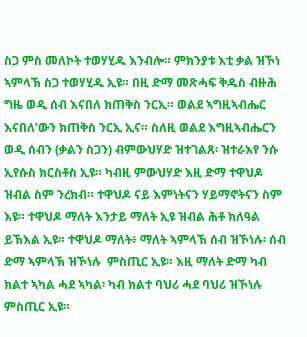ስጋ ምስ መለኮት ተወሃሂዱ እንብሎ። ምክንያቱ እቲ ቃል ዝኾነ ኣምላኽ ስጋ ተወሃሂዱ ኢዩ። በዚ ድማ መጽሓፍ ቅዱስ ብዙሕ ግዜ ወዲ ሰብ እናበለ ክጠቅስ ንርኢ። ወልደ ኣግዚኣብሔር እናበለ’ውን ክጠቅስ ንርኢ ኢና። ስለዚ ወልደ እግዚኣብሔርን ወዲ ሰብን (ቃልን ስጋን) ብምውህሃድ ዝተገልጸ፡ ዝተራእየ ንሱ ኢየሱስ ክርስቶስ ኢዩ። ካብዚ ምውህሃድ እዚ ድማ ተዋህዶ ዝብል ስም ንረክብ። ተዋህዶ ናይ እምነትናን ሃይማኖትናን ስም እዩ። ተዋህዶ ማለት እንታይ ማለት ኢዩ ዝብል ሕቶ ክለዓል ይኽእል ኢዩ። ተዋህዶ ማለት፥ ማለት ኣምላኽ ሰብ ዝኾነሉ፡ ሰብ ድማ ኣምላኽ ዝኾነሉ  ምስጢር ኢዩ። እዚ ማለት ድማ ካብ ክልተ ኣካል ሓደ ኣካል፡ ካብ ክልተ ባህሪ ሓደ ባህሪ ዝኾነሉ ምስጢር ኢዩ።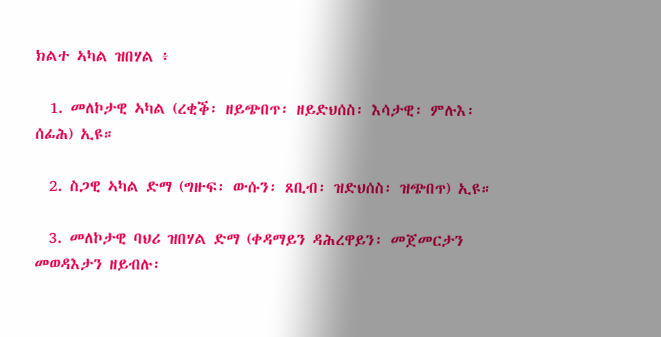ክልተ ኣካል ዝበሃል ፥

  1. መለኮታዊ ኣካል (ረቂቕ፡ ዘይጭበጥ፡ ዘይድህሰስ፡ እሳታዊ፡ ምሉእ፡ ሰፊሕ) ኢዩ።

  2. ስጋዊ ኣካል ድማ (ግዙፍ፡ ውሱን፡ ጸቢብ፡ ዝድህሰስ፡ ዝጭበጥ) ኢዩ።

  3. መለኮታዊ ባህሪ ዝበሃል ድማ (ቀዳማይን ዳሕረዋይን፡ መጀመርታን መወዳእታን ዘይብሉ፡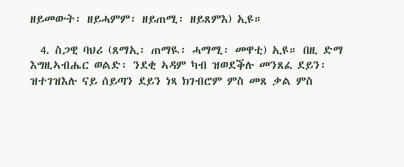ዘይመውት፡ ዘይሓምም፡ ዘይጠሚ፡ ዘይጸምእ) ኢዩ።

  4. ስጋዊ ባህሪ (ጸማኢ፡ ጠማዪ፡ ሓማሚ፡ መዋቲ) ኢዩ። በዚ ድማ እግዚኣብሔር ወልድ፡ ንደቂ ኣዳም ካብ ዝወደቕሉ መንጸፈ ደይን፡ ዝተገዝእሉ ናይ ሰይጣን ደይን ነጻ ክገብሮም ምስ መጸ ቃል ምስ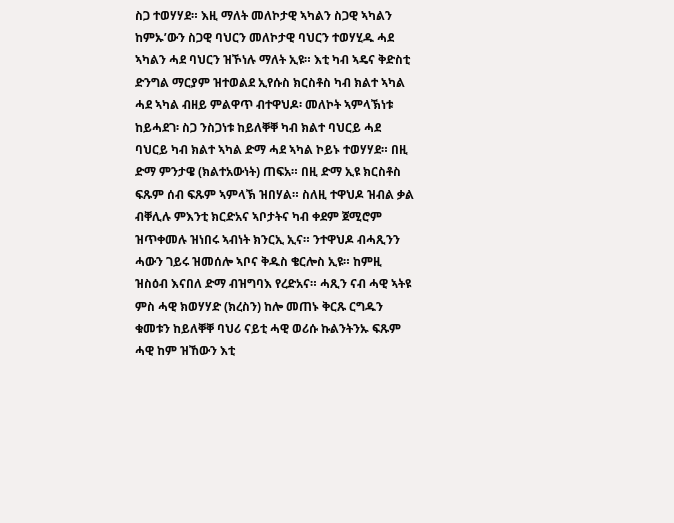ስጋ ተወሃሃደ። እዚ ማለት መለኮታዊ ኣካልን ስጋዊ ኣካልን ከምኡ’ውን ስጋዊ ባህርን መለኮታዊ ባህርን ተወሃሂዱ ሓደ ኣካልን ሓደ ባህርን ዝኾነሉ ማለት ኢዩ። እቲ ካብ ኣዴና ቅድስቲ ድንግል ማርያም ዝተወልደ ኢየሱስ ክርስቶስ ካብ ክልተ ኣካል ሓደ ኣካል ብዘይ ምልዋጥ ብተዋህዶ፡ መለኮት ኣምላኽነቱ ከይሓደገ፡ ስጋ ንስጋነቱ ከይለቐቐ ካብ ክልተ ባህርይ ሓደ ባህርይ ካብ ክልተ ኣካል ድማ ሓደ ኣካል ኮይኑ ተወሃሃደ። በዚ ድማ ምንታዌ (ክልተአውነት) ጠፍአ። በዚ ድማ ኢዩ ክርስቶስ ፍጹም ሰብ ፍጹም ኣምላኽ ዝበሃል። ስለዚ ተዋህዶ ዝብል ቃል ብቐሊሉ ምእንቲ ክርድአና ኣቦታትና ካብ ቀደም ጀሚሮም ዝጥቀመሉ ዝነበሩ ኣብነት ክንርኢ ኢና። ንተዋህዶ ብሓጺንን ሓውን ገይሩ ዝመሰሎ ኣቦና ቅዱስ ቄርሎስ ኢዩ። ከምዚ ዝስዕብ እናበለ ድማ ብዝግባእ የረድአና። ሓጺን ናብ ሓዊ ኣትዩ ምስ ሓዊ ክወሃሃድ (ክረስን) ከሎ መጠኑ ቅርጹ ርግዱን ቁመቱን ከይለቐቐ ባህሪ ናይቲ ሓዊ ወሪሱ ኩልንትንኡ ፍጹም ሓዊ ከም ዝኸውን እቲ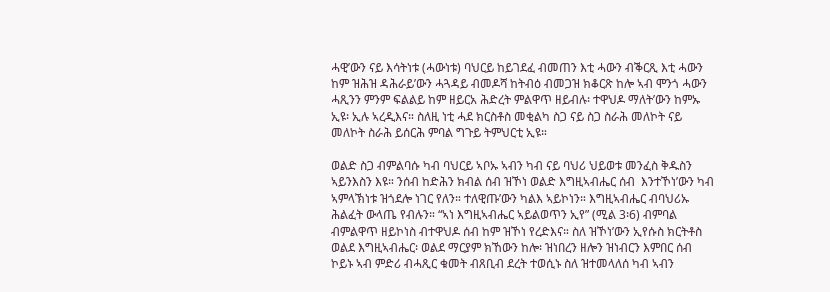ሓዊ’ውን ናይ እሳትነቱ (ሓውነቱ) ባህርይ ከይገደፈ ብመጠን እቲ ሓውን ብቕርጺ እቲ ሓውን ከም ዝሕዝ ዳሕራይ’ውን ሓጓዳይ ብመዶሻ ከትብዕ ብመጋዝ ክቆርጽ ከሎ ኣብ ሞንጎ ሓውን ሓጺንን ምንም ፍልልይ ከም ዘይርአ ሕድረት ምልዋጥ ዘይብሉ፡ ተዋህዶ ማለት’ውን ከምኡ ኢዩ፡ ኢሉ ኣረዲእና። ስለዚ ነቲ ሓደ ክርስቶስ መቂልካ ስጋ ናይ ስጋ ስራሕ መለኮት ናይ መለኮት ስራሕ ይሰርሕ ምባል ግጉይ ትምህርቲ ኢዩ።

ወልድ ስጋ ብምልባሱ ካብ ባህርይ ኣቦኡ ኣብን ካብ ናይ ባህሪ ህይወቱ መንፈስ ቅዱስን ኣይንእስን እዩ። ንሰብ ከድሕን ክብል ሰብ ዝኾነ ወልድ እግዚኣብሔር ሰብ  እንተኾነ’ውን ካብ ኣምላኽነቱ ዝጎደሎ ነገር የለን። ተለዊጡ’ውን ካልእ ኣይኮነን። እግዚኣብሔር ብባህሪኡ ሕልፈት ውላጤ የብሉን። “ኣነ እግዚኣብሔር ኣይልወጥን ኢየ” (ሚል 3፡6) ብምባል ብምልዋጥ ዘይኮነስ ብተዋህዶ ሰብ ከም ዝኾነ የረድእና። ስለ ዝኾነ’ውን ኢየሱስ ክርትቶስ ወልደ እግዚኣብሔር፡ ወልደ ማርያም ክኸውን ከሎ፡ ዝነበረን ዘሎን ዝነብርን እምበር ሰብ ኮይኑ ኣብ ምድሪ ብሓጺር ቁመት ብጸቢብ ደረት ተወሲኑ ስለ ዝተመላለሰ ካብ ኣብን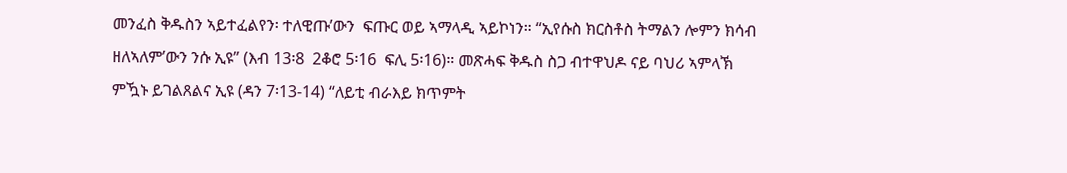መንፈስ ቅዱስን ኣይተፈልየን፡ ተለዊጡ’ውን  ፍጡር ወይ ኣማላዲ ኣይኮነን። “ኢየሱስ ክርስቶስ ትማልን ሎምን ክሳብ ዘለኣለም’ውን ንሱ ኢዩ” (እብ 13፡8  2ቆሮ 5፡16  ፍሊ 5፡16)። መጽሓፍ ቅዱስ ስጋ ብተዋህዶ ናይ ባህሪ ኣምላኽ ምዃኑ ይገልጸልና ኢዩ (ዳን 7፡13-14) “ለይቲ ብራእይ ክጥምት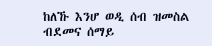ከለኹ እንሆ ወዲ ሰብ ዝመስል ብደመና ሰማይ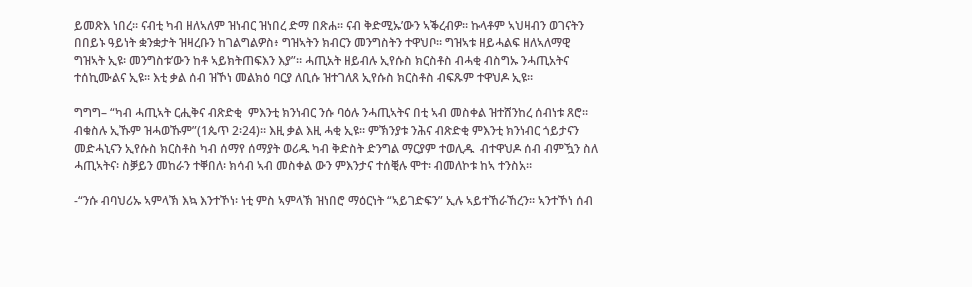ይመጽእ ነበረ። ናብቲ ካብ ዘለኣለም ዝነብር ዝነበረ ድማ በጽሐ። ናብ ቅድሚኡ’ውን ኣቕረብዎ። ኩላቶም ኣህዛብን ወገናትን በበይኑ ዓይነት ቋንቋታት ዝዛረቡን ከገልግልዎስ፥ ግዝኣትን ክብርን መንግስትን ተዋህቦ። ግዝኣቱ ዘይሓልፍ ዘለኣለማዊ ግዝኣት ኢዩ፡ መንግስቱ’ውን ከቶ ኣይክትጠፍእን እያ”። ሓጢአት ዘይብሉ ኢየሱስ ክርስቶስ ብሓቂ ብስግኡ ንሓጢአትና ተሰኪሙልና ኢዩ። እቲ ቃል ሰብ ዝኾነ መልክዕ ባርያ ለቢሱ ዝተገለጸ ኢየሱስ ክርስቶስ ብፍጹም ተዋህዶ ኢዩ።

ግግግ– “ካብ ሓጢኣት ርሒቅና ብጽድቂ  ምእንቲ ክንነብር ንሱ ባዕሉ ንሓጢኣትና በቲ ኣብ መስቀል ዝተሸንከረ ሰብነቱ ጸሮ። ብቁስሉ ኢኹም ዝሓወኹም”(1ጴጥ 2፡24)። እዚ ቃል እዚ ሓቂ ኢዩ። ምኽንያቱ ንሕና ብጽድቂ ምእንቲ ክንነብር ጎይታናን መድሓኒናን ኢየሱስ ክርስቶስ ካብ ሰማየ ሰማያት ወሪዱ ካብ ቅድስት ድንግል ማርያም ተወሊዱ  ብተዋህዶ ሰብ ብምዃን ስለ ሓጢኣትና፡ ስቓይን መከራን ተቐበለ፡ ክሳብ ኣብ መስቀል ውን ምእንታና ተሰቒሉ ሞተ፡ ብመለኮቱ ከኣ ተንስአ።

-“ንሱ ብባህሪኡ ኣምላኽ እኳ እንተኾነ፡ ነቲ ምስ ኣምላኽ ዝነበሮ ማዕርነት “ኣይገድፍን” ኢሉ ኣይተኸራኸረን። ኣንተኾነ ሰብ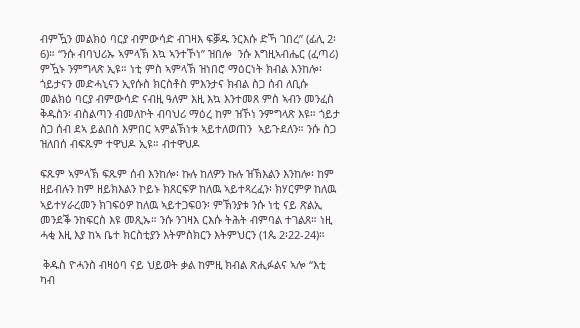ብምዃን መልክዕ ባርያ ብምውሳድ ብገዛእ ፍቓዱ ንርእሱ ድኻ ገበረ” (ፊሊ 2፡6)። “ንሱ ብባህሪኡ ኣምላኽ እኳ ኣንተኾነ” ዝበሎ  ንሱ እግዚኣብሔር (ፈጣሪ) ምዃኑ ንምግላጽ ኢዩ። ነቲ ምስ ኣምላኽ ዝነበሮ ማዕርነት ክብል እንከሎ፡ ጎይታናን መድሓኒናን ኢየሱስ ክርስቶስ ምእንታና ክብል ስጋ ሰብ ለቢሱ መልክዕ ባርያ ብምውሳድ ናብዚ ዓለም እዚ እኳ እንተመጸ ምስ ኣብን መንፈስ ቅዱስን፡ ብስልጣን ብመለኮት ብባህሪ ማዕረ ከም ዝኾነ ንምግላጽ እዩ። ጎይታ ስጋ ሰብ ደኣ ይልበስ እምበር ኣምልኽነቱ ኣይተለወጠን  ኣይጉደለን። ንሱ ስጋ ዝለበሰ ብፍጹም ተዋህዶ ኢዩ። ብተዋህዶ

ፍጹም ኣምላኽ ፍጹም ሰብ እንከሎ፡ ኩሉ ከለዎን ኩሉ ዝኽእልን እንከሎ፡ ከም ዘይብሉን ከም ዘይክእልን ኮይኑ ክጸርፍዎ ከለዉ ኣይተጻረፈን፡ ክሃርምዎ ከለዉ ኣይተሃራረመን ክገፍዕዎ ከለዉ ኣይተጋፍዐን፡ ምኽንያቱ ንሱ ነቲ ናይ ጽልኢ መንደቕ ንከፍርስ እዩ መጺኡ። ንሱ ንገዛእ ርእሱ ትሕት ብምባል ተገልጸ። ነዚ ሓቂ እዚ እያ ከኣ ቤተ ክርስቲያን እትምስክርን እትምህርን (1ጴ 2፡22-24)።

 ቅዱስ ዮሓንስ ብዛዕባ ናይ ህይወት ቃል ከምዚ ክብል ጽሒፉልና ኣሎ “እቲ ካብ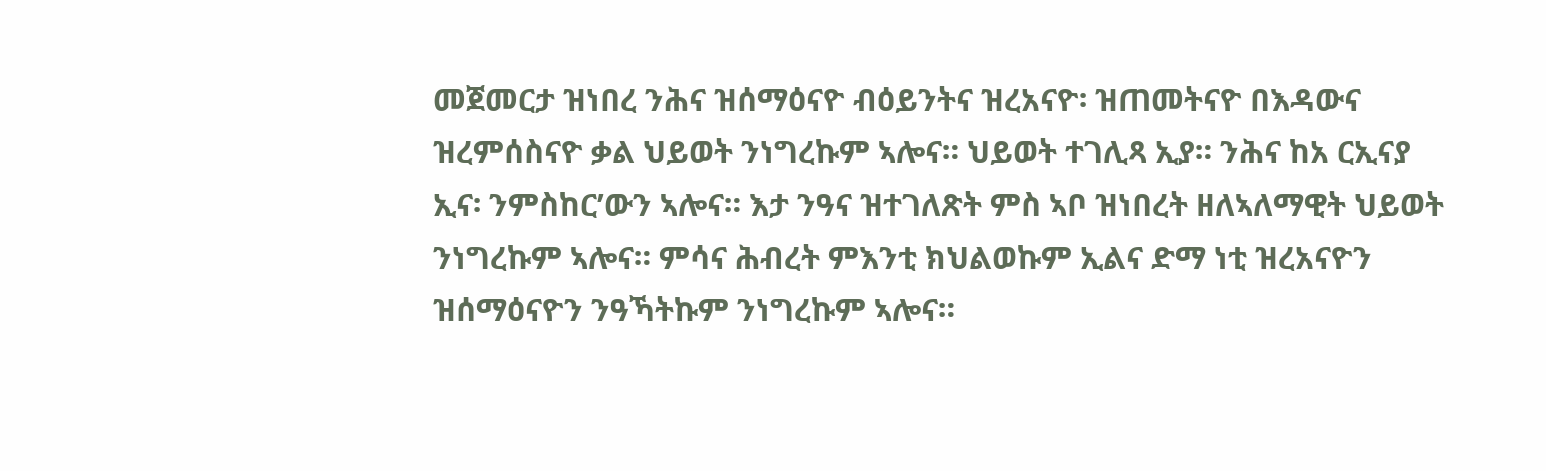መጀመርታ ዝነበረ ንሕና ዝሰማዕናዮ ብዕይንትና ዝረአናዮ፡ ዝጠመትናዮ በእዳውና ዝረምሰስናዮ ቃል ህይወት ንነግረኩም ኣሎና። ህይወት ተገሊጻ ኢያ። ንሕና ከአ ርኢናያ ኢና፡ ንምስከር’ውን ኣሎና። እታ ንዓና ዝተገለጽት ምስ ኣቦ ዝነበረት ዘለኣለማዊት ህይወት ንነግረኩም ኣሎና። ምሳና ሕብረት ምእንቲ ክህልወኩም ኢልና ድማ ነቲ ዝረአናዮን ዝሰማዕናዮን ንዓኻትኩም ንነግረኩም ኣሎና።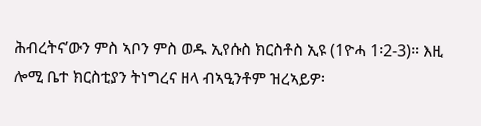ሕብረትና’ውን ምስ ኣቦን ምስ ወዱ ኢየሱስ ክርስቶስ ኢዩ (1ዮሓ 1፡2-3)። እዚ ሎሚ ቤተ ክርስቲያን ትነግረና ዘላ ብኣዒንቶም ዝረኣይዎ፡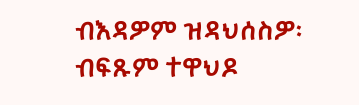ብእዳዎም ዝዳህሰስዎ፡ ብፍጹም ተዋህዶ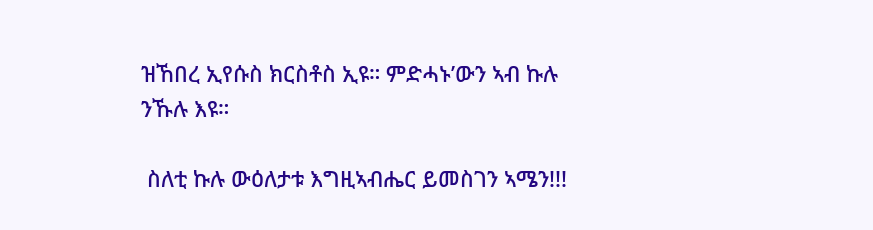ዝኸበረ ኢየሱስ ክርስቶስ ኢዩ። ምድሓኑ’ውን ኣብ ኩሉ ንኹሉ እዩ።

 ስለቲ ኩሉ ውዕለታቱ እግዚኣብሔር ይመስገን ኣሜን!!!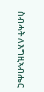ስብሓት ለእግዚኣብሔር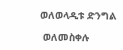ወለወላዲቱ ድንግል

 ወለመስቀሉ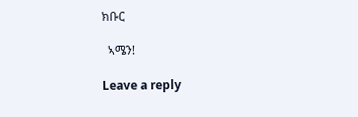ክቡር

  ኣሜን!

Leave a reply